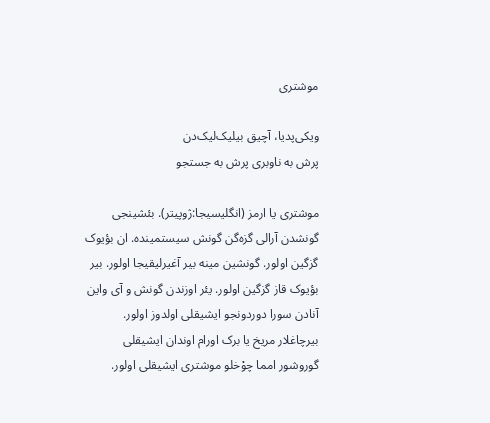موشتری

ویکی‌پدیا، آچیق بیلیک‌لیک‌دن
پرش به ناوبری پرش به جستجو

موشتری یا ارمز (انگلیسیجا:ژوپیتر). بئشینجی گونشدن آرالی گزه‌گن گونش سیستمینده. ان بؤیوک گزگین اولور. گونشین مینه بیر آغیرلیقیجا اولور. بیر بؤیوک قاز گزگین اولور. یئر اوزندن گونش و آی واین آنادن سورا دوردونجو ایشیقلی اولدوز اولور. بیرچاغلار مریخ یا برک اورام اوندان ایشیقلی گوروشور امما چوْخلو موشتری ایشیقلی اولور.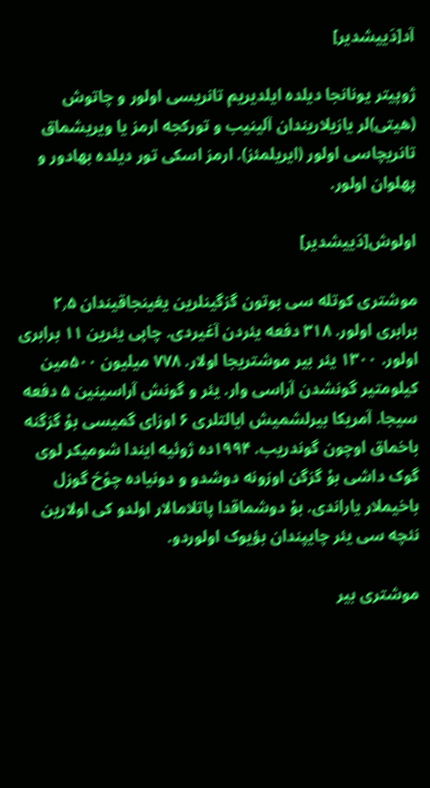آد[دَییشدیر]

ژوپیتر یونانجا دیلده ایلدیریم تانریسی اولور و چاتوش (هیتی)لر یازیلاریندان آلینیب و تورکجه ارمز یا ویریشماق تانریچاسی اولور (ایریلمئز). ارمز اسکی تور دیلده بهادور و پهلوان اولور.

اولوش[دَییشدیر]

موشتری کوتله سی بوتون گزگینلرین یغینجاقیندان ۲٫۵ برابری اولور. ۳۱۸ دفعه یئردن آغیردی. چاپی یئرین ۱۱ برابری اولور. ۱۳۰۰ یئر بیر موشتریجا اولار. ۷۷۸ میلیون ۵۰۰مین کیلومتیر گونشدن آراسی وار. یئر و گونش آراسینین ۵ دفعه سیجا. آمریکا بیرلشمیش ایالتلری ۶ اوزای گمیسی بۇ گزگنه باخماق اوچون گوندریب. ۱۹۹۴ده ژوئیه ایندا شومیکر لوی گوک داشی بۇ گزگن اوزونه دوشدو و دونیاده چوْخ گوزل باخیملار یاراندی. بۇ دوشماقدا پاتلامالار اولدو کی اولارین نئچه سی یئر چایپندان بؤیوک اولوردو.

موشتری بیر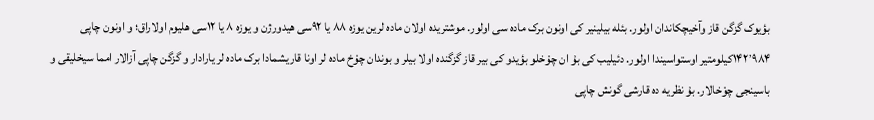بؤیوک گزگن قاز وآخیچکاندان اولور. بئله بیلینیر کی اونون برک ماده سی اولور. موشتریده اولان ماده لرین یوزه ۸۸ یا ۹۲سی هیدورژن و یوزه ۸ یا ۱۲سی هلیوم اولاراق؛ و اونون چاپی ۱۴۲٬۹۸۴کیلومتیر اوستواسیندا اولور. دئیلیب کی بۇ ان چوْخلو بؤیدو کی بیر قاز گزگنده اولا بیلر و بوندان چوْخ ماده لر اونا قاریشمادا برک ماده لر یارادار و گزگن چاپی آزالار امما سیخلیقی و باسینجی چوْخالار. بۇ نظریه ده قارشی گونش چاپی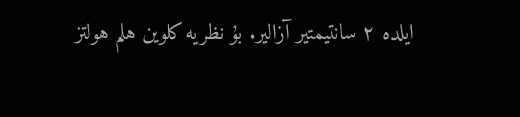ایلده ۲ سانتیمتیر آزالیر. بۇ نظریه کلوین هلم هولتز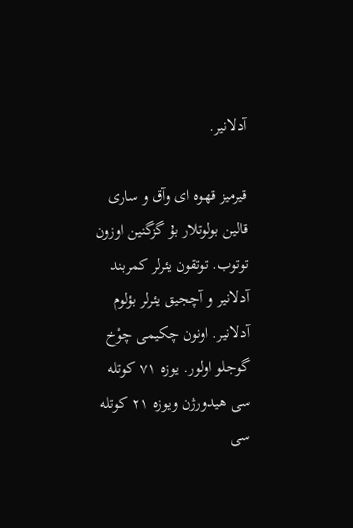آدلانیر.

قیرمیز قهوه ای وآق و ساری قالین بولوتلار بۇ گزگنین اوزون توتوب. توتقون یئرلر کمربند آدلانیر و آچجیق یئرلر بؤلوم آدلانیر. اونون چکیمی چوْخ گوجلو اولور. یوزه ۷۱ کوتله سی هیدورژن ویوزه ۲۱ کوتله سی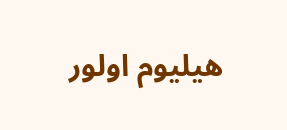هیلیوم اولور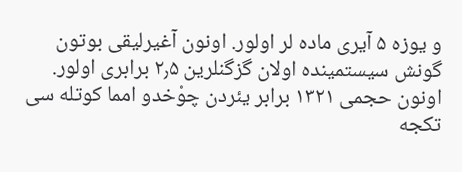و یوزه ۵ آیری ماده لر اولور. اونون آغیرلیقی بوتون گونش سیستمینده اولان گزگنلرین ۲٫۵ برابری اولور. اونون حجمی ۱۳۲۱ برابر یئردن چوْخدو امما کوتله سی تکجه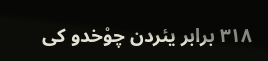۳۱۸ برابر یئردن چوْخدو کی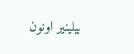بیلینیر اونون